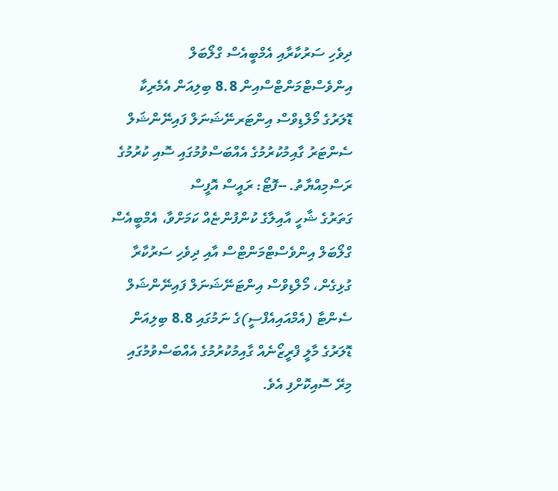ދިވެހި ސަރުކާރާއި އެމްބީއެސް ގްލޯބަލް އިންވެސްޓްމަންޓްސްއިން 8.8 ބިލިއަން އެމެރިކާ ޑޮލަރުގެ މޯލްޑިވްސް އިންޓަރނޭޝަނަލް ފައިނޭންޝަލް ސެންޓަރު ގާއިމުކުރުމުގެ އެއްބަސްވުމުގައި ސޮއި ކުރުމުގެ ރަސްމިއްޔާތު. --ފޮޓޯ: ރައީސް އޮފީސް
ގަތަރުގެ ޝާހީ އާއިލާގެ ކުންފުންޏެއް ކަމަށްވާ، އެމްބީއެސް ގްލޯބަލް އިންވެސްޓްމަންޓްސް އާއި ދިވެހި ސަރުކާރާ ގުޅިގެން، މޯލްޑިވްސް އިންޓަނޭޝަނަލް ފައިނޭންޝަލް ސެންޓާ (އެމްއައިއެފްސީ)ގެ ނަމުގައި 8.8 ބިލިއަން ޑޮލަރުގެ މާލީ ފްރީޒޯނެއް ގާއިމުކުރުމުގެ އެއްބަސްވުމުގައި މިރޭ ސޮއިކޮށްފި އެވެ.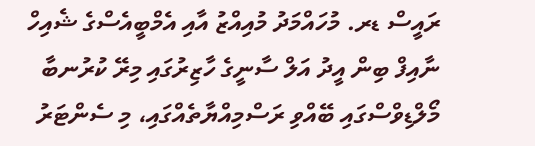ރައީސް ޑރ. މުހައްމަދު މުއިއްޒު އާއި އެމްބީއެސްގެ ޝެއިހް ނާއިފް ބިން އީދު އަލް ސާނީގެ ހާޒިރުގައި މިރޭ ކުރުނބާ މޯލްޑިވްސްގައި ބޭއްވި ރަސްމިއްޔާތެއްގައި، މި ސެންޓަރު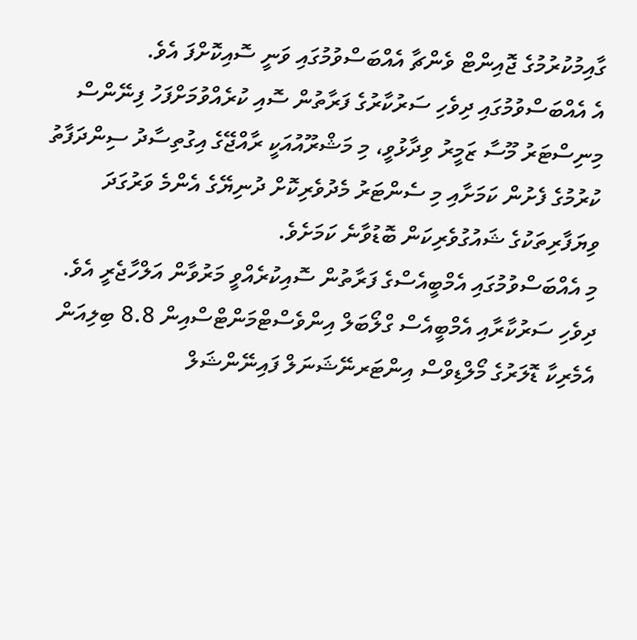ގާއިމުކުރުމުގެ ޖޮއިންޓް ވެންޗާ އެއްބަސްވުމުގައި ވަނީ ސޮއިކޮށްފަ އެވެ.
އެ އެއްބަސްވުމުގައި ދިވެހި ސަރުކާރުގެ ފަރާތުން ސޮއި ކުރެއްވުމަށްފަހު ފިނޭންސް މިނިސްޓަރު މޫސާ ޒަމީރު ވިދާޅުވީ، މި މަޝްރޫއުއަކީ ރާއްޖޭގެ އިގުތިސާދު ސިންދަފާތު ކުރުމުގެ ފެށުން ކަމަށާއި މި ސެންޓަރު މެދުވެރިކޮށް ދުނިޔޭގެ އެންމެ ވަރުގަދަ ވިޔަފާރިތަކުގެ ޝައުގުވެރިކަން ބޮޑުވާނެ ކަމަށެވެ.
މި އެއްބަސްވުމުގައި އެމްބީއެސްގެ ފަރާތުން ސޮއިކުރެއްވީ މަރުވާން އަލްހާޖެރީ އެވެ.
ދިވެހި ސަރުކާރާއި އެމްބީއެސް ގްލޯބަލް އިންވެސްޓްމަންޓްސްއިން 8.8 ބިލިއަން އެމެރިކާ ޑޮލަރުގެ މޯލްޑިވްސް އިންޓަރނޭޝަނަލް ފައިނޭންޝަލް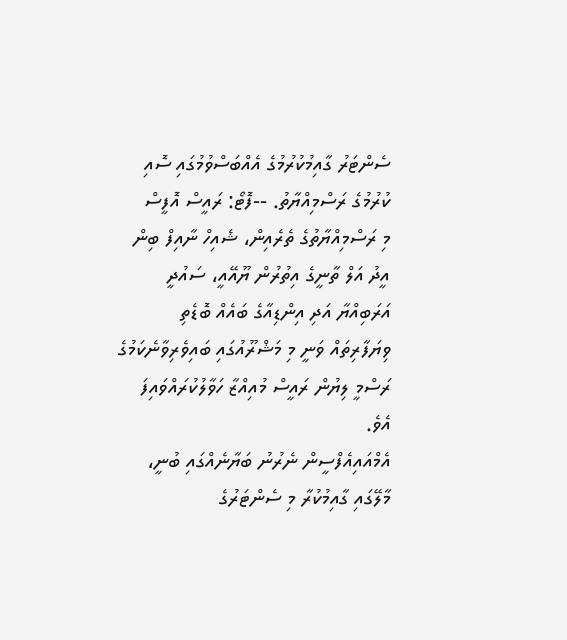ސެންޓަރު ގާއިމުކުރުމުގެ އެއްބަސްވުމުގައި ސޮއި ކުރުމުގެ ރަސްމިއްޔާތު. --ފޮޓޯ: ރައީސް އޮފީސް
މި ރަސްމިއްޔާތުގެ ތެރެއިން، ޝެއިހް ނާއިފް ބިން އީދު އަލް ތާނީގެ އިތުރުން ޔޫއޭއީ، ސައުދީ އަރަބިއްޔާ އަދި އިންޑިއާގެ ބައެއް ބޮޑެތި ވިޔަފާރިތައް ވަނީ މި މަޝްރޫއުގައި ބައިވެރިވާނެކަމުގެ ރަސްމީ ލިޔުން ރައީސް މުއިއްޒާ ހަވާލުކުރައްވައިފަ އެވެ.
އެމްއައިއެފްސީން ނެރުނު ބަޔާނެއްގައި ބުނީ، މާލޭގައި ގާއިމުކުރާ މި ސެންޓަރުގެ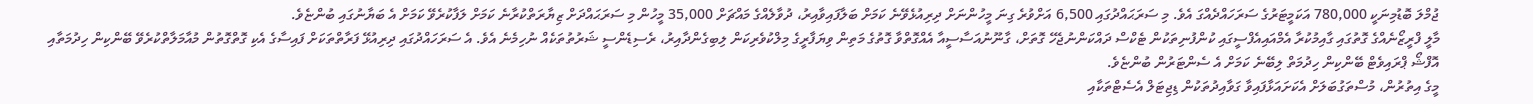ޖުމްލަ ބޮޑުމިނަކީ 780,000 އަކަމީޓަރުގެ ސަރަހައްދެއްގަ އެވެ. މި ސަރަޙައްދުގައި 6,500 އަށްވުރެ ގިނަ މީހުންނަށް ދިރިއުޅެވޭނެ ކަމަށް ބަލާފައިވާއިރު، ދުވާލެއްގެ މައްޗަށް 35,000 މީހުން މި ސަރަޙައްދަށް ޒިޔާރަތްކުރާނެ ކަމަށް ލަފާކުރެވޭ ކަމަށް އެ ބަޔާނުގައި ބުންޏެވެ.
މާލީ ފްރީޒޯނެއްގެ ގޮތުގައި ގާއިމުކުރާ އެމްއައިއެފްސީގައި ކުންފުނިތަކުން ޓެކްސް ދައްކަންނުޖެހޭ ގޮތަށް، ގާނޫނުއަސާސީއާ އެއްގޮތްވާ ގޮތުގެ މަތިން ވިޔަފާރީގެ މިލްކުވެރިކަން ލިބިގެންދާއިރު، ރެސިޑެންސީ ޝަރުތުތަކެއް ނުހިމެނެ އެވެ. އެ ސަރަހައްދުގައި ދިރިއުޅޭ ފަރާތްތަކަށް ފައިސާގެ އެކި ގޮތްގޮތުން މުއާމަލާތްކުރެވޭ ބޭންކިން ހިދުމަތާއި އޮފްޝޯ ޕްރައިވެޓް ބޭންކިން ހިދުމަތް ލިބޭނެ ކަމަށް އެ ސެންޓަރުން ބުންޏެވެ.
މީގެ އިތުރުން، މުސްތަގުބަލަށް އެކަށައަޅާފައިވާ ގަވާއިދުތަކުން ޑިޖިޓަލް އެސެޓްތަކާއި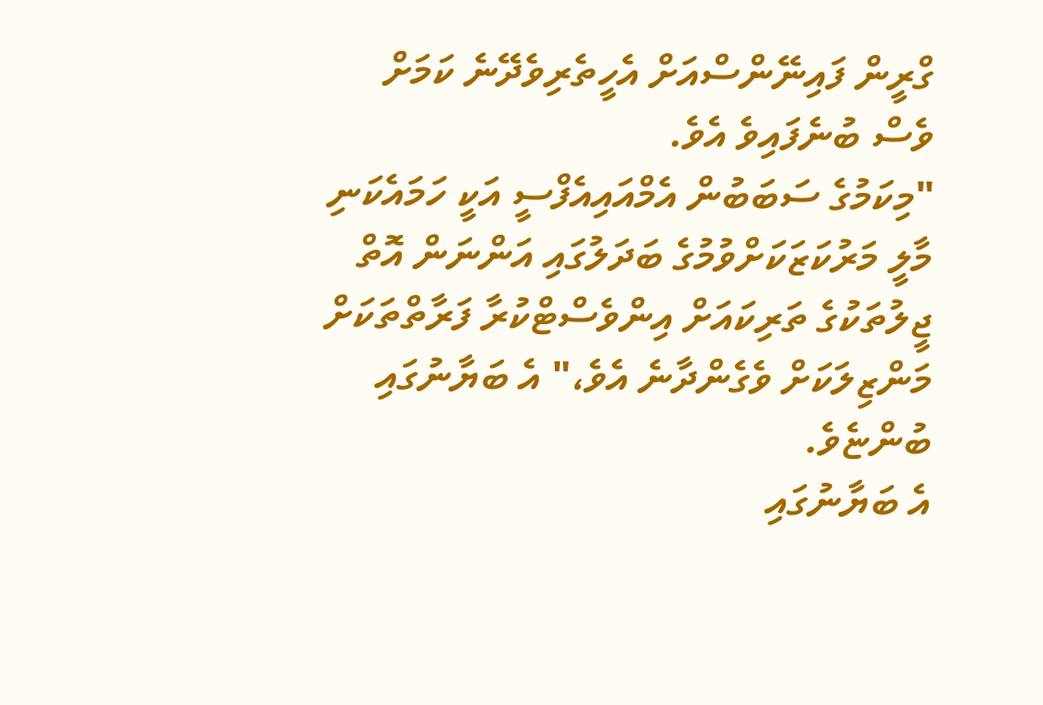ގްރީން ފައިނޭންސްއަށް އެހީތެރިވެދޭނެ ކަމަށް ވެސް ބުނެފައިވެ އެވެ.
"މިކަމުގެ ސަބަބުން އެމްއައިއެފްސީ އަކީ ހަމައެކަނި މާލީ މަރުކަޒަކަށްވުމުގެ ބަދަލުގައި އަންނަން އޮތް ޖީލުތަކުގެ ތަރިކައަށް އިންވެސްޓްކުރާ ފަރާތްތަކަށް މަންޒިލަކަށް ވެގެންދާނެ އެވެ،" އެ ބަޔާނުގައި ބުންޏެވެ.
އެ ބަޔާނުގައި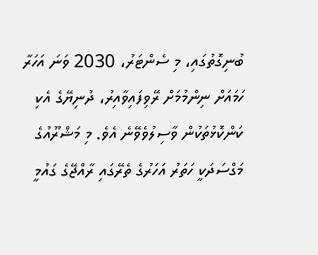ބުނިގޮތުގައި، މި ސެންޓަރު، 2030 ވަނަ އަހަރާ ހަމައަށް ނިންމުމަށް ރޭވިފައިވާއިރު، ދުނިޔޭގެ އެކި ކަންކޮޅުތަކުން ވާސިލުވެވޭނެ އެވެ. މި މަޝްރޫއުގެ މަގްސަދަކީ ހަތަރު އަހަރުގެ ތެރޭގައި ރާއްޖޭގެ ގައުމީ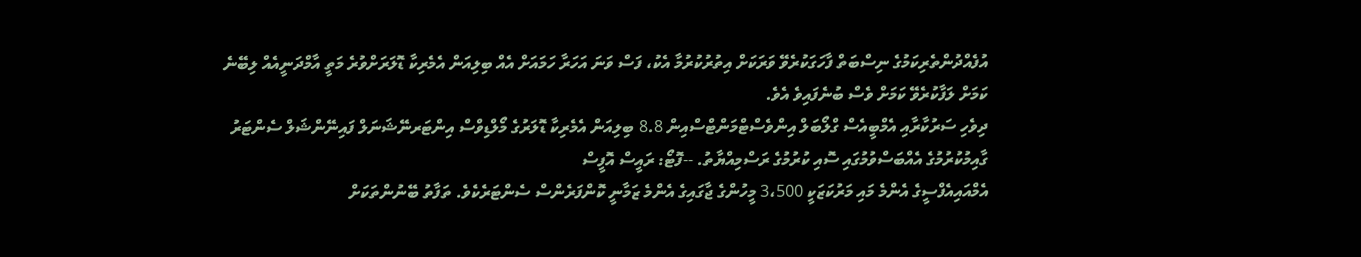އުފެއްދުންތެރިކަމުގެ ނިސްބަތް ފާހަގަކުރެވޭ ވަރަކަށް އިތުރުކުރުމާ އެކު، ފަސް ވަނަ އަހަރާ ހަމައަށް އެއް ބިލިއަން އެމެރިކާ ޑޮލަރަށްވުރެ މަތީ އާމްދަނީއެއް ލިބޭނެ ކަމަށް ލަފާކުރެވޭ ކަމަށް ވެސް ބުނެފައިވެ އެވެ.
ދިވެހި ސަރުކާރާއި އެމްބީއެސް ގްލޯބަލް އިންވެސްޓްމަންޓްސްއިން 8.8 ބިލިއަން އެމެރިކާ ޑޮލަރުގެ މޯލްޑިވްސް އިންޓަރނޭޝަނަލް ފައިނޭންޝަލް ސެންޓަރު ގާއިމުކުރުމުގެ އެއްބަސްވުމުގައި ސޮއި ކުރުމުގެ ރަސްމިއްޔާތު. --ފޮޓޯ: ރައީސް އޮފީސް
އެމްއައިއެފްސީގެ އެންމެ މައި މަރުކަޒަކީ 3،500 މީހުންގެ ޖާގައިގެ އެންމެ ޒަމާނީ ކޮންފަރެންސް ސެންޓަރެކެވެ. ތަފާތު ބޭނުންތަކަށް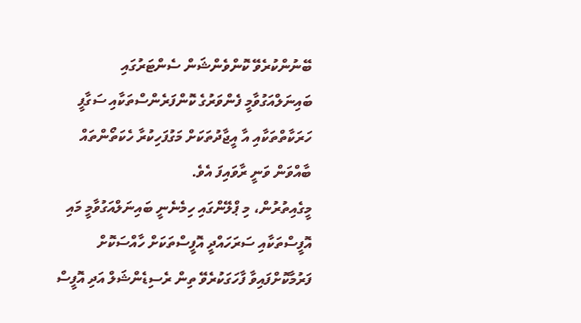ބޭނުންކުރެވޭ ކޮންވެންޝަން ސެންޓަރުގައި ބައިނަލްއަގުވާމީ ފެންވަރުގެ ކޮންފަރެންސްތަކާއި ސަގާފީ ހަރަކާތްތަކާއި އާ އީޖާދުތަކަށް މަގުފަހިކުރާ ހެކަތޯންތައް ބާއްވަން ވަނީ ރާވައިފަ އެވެ.
މީގެއިތުރުން، މި ޕްލޭންގައި ހިމެނެނީ ބައިނަލްއަގުވާމީ މައި އޮފީސްތަކާއި ސަރަހައްދީ އޮފީސްތަކަށް ހާއްސަކޮށް ފަރުމާކޮށްފައިވާ ފާހަގަކުރެވޭ ތިން ރެސިޑެންޝަލް އަދި އޮފީސް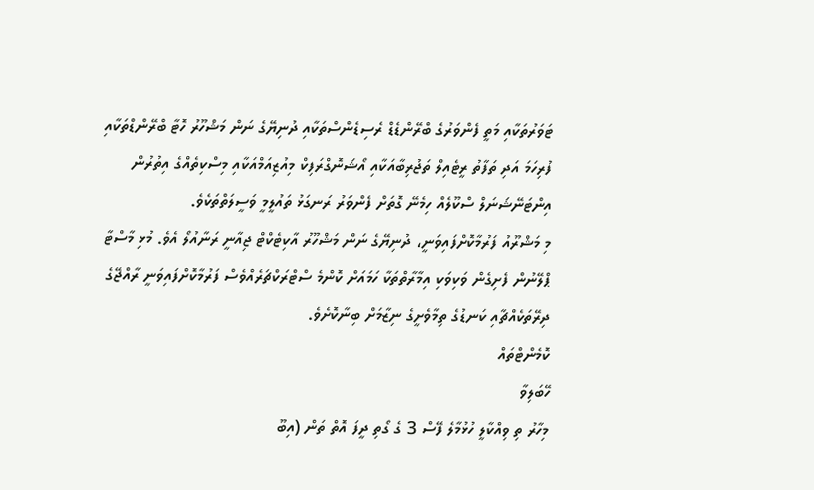ޓަވަރުތަކާއި މަތީ ފެންވަރުގެ ބްރޭންޑެޑް ރެސިޑެންސްތަކާއި ދުނިޔޭގެ ނަން މަޝްހޫރު ހޮޓާ ބްރޭންޑްތަކާއި ފުރިހަމަ އަދި ތަފާތު ރީޓެއިލް ތަޖުރިބާއަކާއި އޯޝަނޮގްރަފިކް މިއުޒިއަމްއަކާއި މިސްކިތެއްގެ އިތުރުން އިންޓަނޭޝަނަލް ސްކޫލެއް ހިމެނޭ ގޮތަށް ފެންވަރު ރަނގަޅު ތައުލީމީ ވަސީލަތްތަކެވެ.
މި މަޝްރޫއު ފަރުމާކޮށްފައިވަނީ، ދުނިޔޭގެ ނަން މަޝްހޫރު އާކިޓެކްޓް ޖިއާނީ ރަނާއުލޯ އެވެ. މުޅި މާސްޓާ ޕްލޭނުން ފެށިގެން ވަކިވަކި އިމާރާތްތަކާ ހަމައަށް ކޮންމެ ސްޓްރަކްޗަރެއްވެސް ފަރުމާކޮށްފައިވަނީ ރާއްޖޭގެ ދިރޭތަކެއްޗާއި ކަނޑުގެ ތިމާވެށީގެ ނިޒާމަށް ބިނާކޮށެވެ.
ކޮމެންޓްތައް
ހޭބަލިވާ
މިހާރު ތި ވިއްކާލީ ހުޅުމާލެ ފޭސް 3 ގެ ގޯތި ދީފަ އޮތް ތަން (އިބޫ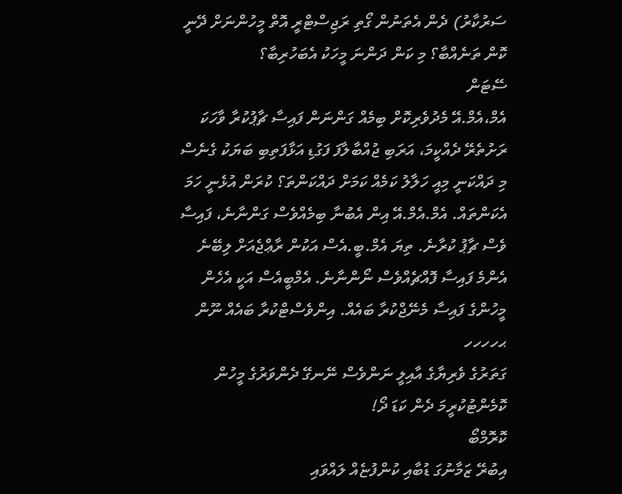ސަރުކާރު) ދެން އެތަނުން ގޯތި ރަޖިސްޓްރީ އޮތް މީހުންނަށް ދޭނީ ކޮން ތަނެއްބާ؟ މި ކަން ދަންނަ މީހަކު އެބަހުރިބާ؟
ސޭޓަން
އެމް،އެމް.އޭ މެދުވެރިކޮށް ބިމެއް ގަންނަން ފައިސާ ޗާޕުކުރާ ވާހަކަ ރަށުތެރޭ ދެއްކީމަ، އަރަބި ޖުއްބާލާފަ ފަގުޑި އަޅާފަތިބި ބަޔަކު ގެނެސް މި ދައްކަނީ މިއީ ހަލާލު ކަމެއް ކަމަށް ދައްކަންތަ؟ ކުރަން އުޅެނީ ހަމަ އެކަންތައް. އެމް.އެމް.އޭ އިން އެބުނާ ބިމެއްވެސް ގަންނާނެ، ފައިސާ ވެސް ޗާޕު ކުރާނެ. ތިޔަ އެމް.ބީ.އެސް އަކުން ރާޢްޖެއަށް ލިބޭނެ އެންމެ ފައިސާ ފޮއްޗެއްވެސް ނޯންނާނެ. އެމްބީއެސް އަކީ އެހެން މީހުންގެ ފައިސާ މެނޭޖްކުރާ ބައެއް. އިންވެސްޓްކުރާ ބައެއް ނޫން
ޙހހހހ
ގަތަރުގެ ވެރިޔާގެ އާއިލީ ނަންވެސް ނޭނގޭ ދެންވަރުގެ މީހުން ކޮމެންޓުކުރީމަ ދެން ކަޑަ ދޯ!
ކޮރޮމްބޯ
އިބުރޭ ޒަމާނުގަ ޑުބާއި ކުންފުޏެއް ލައްވައި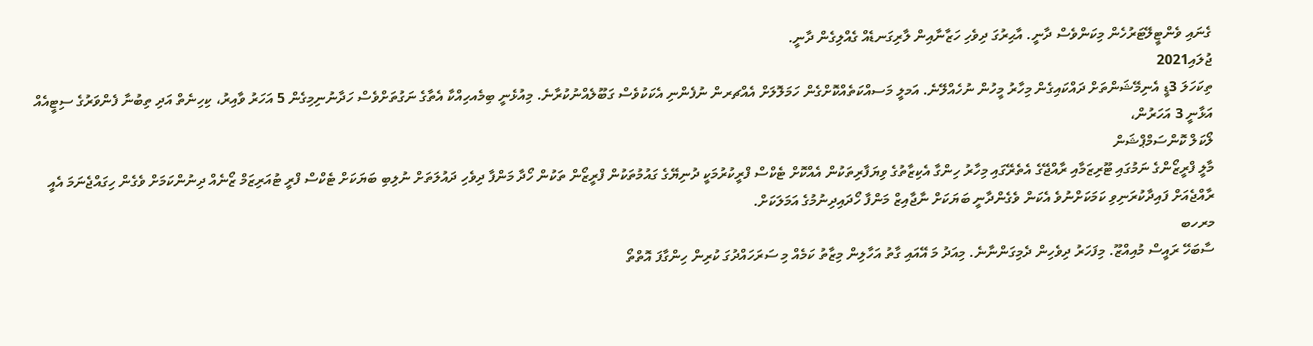ގެނައި ވެންޓީލޭޓަރުހެން މިކަންވެސް ދާނީ. އާޙިރުގަ ދިވެހި ހަޒާނާއިން ލާރިގަނޑެއް ގެއްލިގެން ދާނީ.
ޖުލައި2021
ތިކަހަލަ 3ޑީ އެނިމޭޝަންތަށް ދައްކައިގެން މިހާރު މީހުން ނުހެއްލޭނެ. އަމލީ މަސއްކަތެއްކޮށްގެން ހަމަލޮލަށް އެއްޗރން ނުފެންނި އެކަކުވެސް ގަބޫލެއްނުކުރާނެ. މިއުޅެނީ ބިމެއހިއްކާ އެތާގެ ނަގުތަށްވެސް ހަދާނުނިމިގެން 5 އަހަރު ވާއިރު، ކިހިނެތް އަދި ތިބުނާ ފެންވަރުގެ ސިޓީއެއް އަޅާނީ 3 އަހަރުން،
ލޯކަލް ކޮންސަމްޕްޝަން
މާލީ ފްރީޒޯންގެ ނަމުގައި ޓޫރިޒަމާއި ރާއްޖޭގެ އެތެރޭގައި މިހާރު ހިންގާ އެކިޒާތުގެ ވިޔަފާރިތަކުން އެއްކޮށް ޓެކްސް ފްރީކުރުމަކީ ދުނިޔޭގެ ގައުމުތަކުން ފްރީޒޯން ތަކުން ހޯދާ މަންފާ ދިވެހި ދައުލަތަށް ނުލިބި ބަޔަކަށް ޓެކްސް ފްރީ ޓުއަރިޒަމް ޒޯނެއް ދިނުންކަމަށް ވެގެން ހިގައްޖެނަމަ އެއީ ރާއްޖެއަށް ފައިދާކުރަނިވި ކަމަކަށްނުވެ އެކަން ވެގެންދާނީ ބަޔަކަށް ނާޖާއިޒް މަންފާ ހޯދައިދިނުމުގެ އަމަލަކަށް.
މރހބ
ސާބަހޭ ރައީސް މުއިއްޒޫ. މިފަހަރު ދިވެހިން ދެމިގަންނާނެ. މިއަދު މަ އޭއައި ގާތު އަހާލިން މިޒާތު ކަމެއް މި ސަރަހައްދުގަ ކުރިން ހިންގާފަ އޮތްތޯ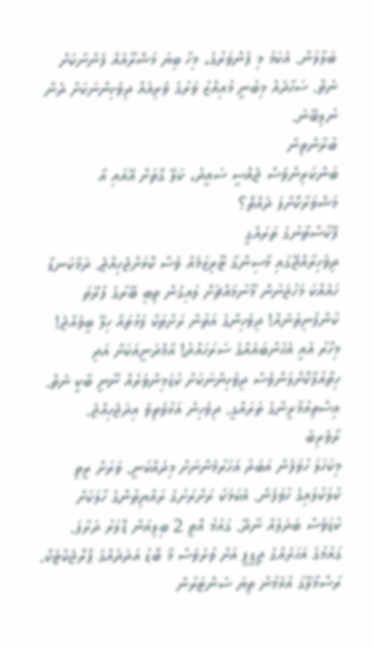ބަލާލަން. އެކަމު މި ފެންވަރުގެ، މިހާ ބިޔަ މަޝްރޫއެއް ފެންނާކަށް ނެތް. ސަހާދެއް މިބުނީ މުއިއްޒު ވަރުގެ ވެރިއެއް ދިވެހިންނަކަށް ދެން ނުލިބޭނެ.
ބުރާންތިން
ބަންކަރިންވެސް ޖެއްސީ ސައީދު، ކަލޭ ގޮތަށް އޭއައި އާ މަޝްވަރާކޮށްފަ ދެއްތޮ؟
ފޭކުސްތާނުގެ ތަރައްގީ
ދިވެހިރާއްޖޭގައި މާސިންގާ ޓޫރިޒަމެއް ވެސް ކޮޅަށްޖެހިއްޖެ. ދަމާކަނޑާ ހައެއްކަ މަހުޖަނުން މޫނުމައްޗަށް ލައިގެން ތިބި ބޭރުގެ ފުރޭތަ ކުންފުނިތަނެއް! ދިވެހިންގެ އަތުން ރަށްތަކާ ފަޅުތައް ހިލޭ ބީވެއްޖެ! މިހާރު އެއީ އެހެންބައެއްގެ ސަރަހައްދު! އާމްދަނީއަކަށް އަދި ހިތްއުފާކޮށްލަންވެސް ދިވެހިންނަކަށް ކުޑަމިންވަރެއް ނޫނީ ބާކީ ނެތް. އިސްތިއުމާރީންގެ ތަރައްގީ. ދިވެހިން އަޅުވެތިވެ އިދަޖެހިއްޖެ.
ރާވެރިބެ
މިކަހަލަ ހުވަފެން އަބަދު އަހަރުމެންނަށް މިދައްކަނީ. ވަރަށް ރީތި ކުލަކުލައިގެ ހުވަފެން. އެކަމަކު ރަށްރަށުގެ ރައްޔިތުންގެ ހާލަކަށް ކުޑަވެސް ބަދަލެއް ނާދޭ. ގައުމު އޮތީ 2 ބިލިއަން ޑޮލަރު ދަރާފަ. ގައުމުގެ އަހަރެއްގެ ޖީޑީޕީ އަށް ވުރެވެސް މާ ބޮޑު އަދަދެއްގެ ޕްރޮޖެކްޓެކޯ. ރަސްމާލޭގަ އުޅެމުން ތިޔަ ސެންޓަރުން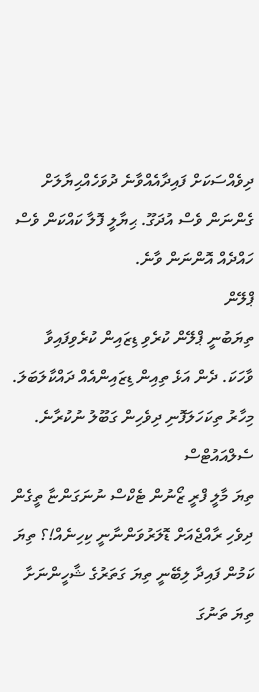ދިވެއްސަކަށް ފައިދާއެއްވާނެ ދުވަހެއްޙިޔާލަށް ގެންނަން ވެސް އުދަގޫ. ޙިޔާލީ ފޮލާ ކައްކަން ވެސް ހައްދެއް އޮންނަން ވާނެ.
ޕްލޭން
ތިޔަބުނީ ޕްލޭން ކުރެވި ޑިޒައިން ކުރެވިފައިވާ ވާހަކަ. ދެން އަޅެ ތިއިން ޑިޒައިންއެއް ދައްކާލަބަލަ. މިހާރު ތިކަހަލަފޮނި ދިވެހިން ގަބޫލު ނުކުރާނެ.
ސެލްއައުޓްސް
ތިޔަ މާލީ ފްރީ ޒޯނުން ޓެކްސް ނުނަގަންޏާ ތީގެން ދިވެހި ރާއްޖެއަށް ޑޮލަރުވަންނާނީ ކިހިނެއް!؟ ތިޔަ ކަމުން ފައިދާ ލިބޭނީ ތިޔަ ގަތަރުގެ ޝާހީންނަށާ ތިޔަ ތަނުގަ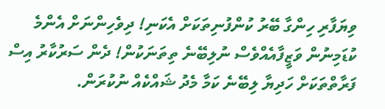ވިޔަފާރި ހިންގާ ބޭރު ކުންފުނިތަކަށް އެކަނި! ދިވެހިންނަށް އެންމެ ކުޑަމިނުން ވަޒީފާއެއްވެސް ނުލިބޭނެ ތިތަނަކުން! ދެން ސަރުކާރު އިސް ފަރާތްތަކަށް ހަދިޔާ ލިބޭނެ ކަމާ މެދު ޝައްކެއް ނުކުރަން.